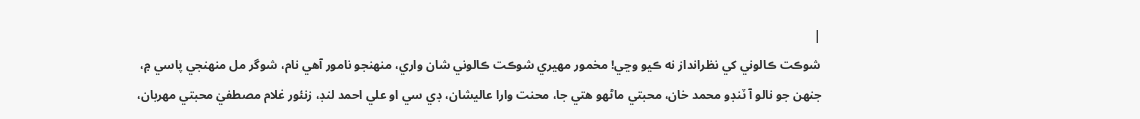|
شوڪت ڪالوني کي نظرانداز نه ڪيو وڃي! مخمور مهيري شوڪت ڪالوني شان واري، منهنجو نامور آهي نام، شوگر مل منهنجي پاسي ۾، جنهن جو نالو آ ٽنڊو محمد خان، محبتي ماڻهو هتي جا، محنت وارا عاليشان، ڊي سي او علي احمد لنڊ، زنئور غلام مصطفيٰ محبتي مهربان،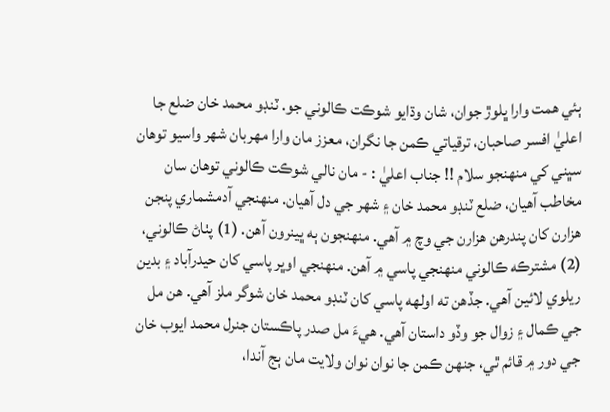ٻئي همت وارا ڀلوڙ جوان، شان وڌايو شوڪت ڪالوني جو. ٽنڊو محمد خان ضلع جا اعليٰ افسر صاحبان، ترقياتي ڪمن جا نگران، معزز مان وارا مهربان شهر واسيو توهان سڀني کي منهنجو سلام !! جناب اعليٰ : - مان نالي شوڪت ڪالوني توهان سان مخاطب آهيان، ضلع ٽنڊو محمد خان ۽ شهر جي دل آهيان. منهنجي آدمشماري پنجن هزارن کان پندرهن هزارن جي وچ ۾ آهي. منهنجون ٻه ڀينرون آهن. (1) پٺاڻ ڪالوني، (2) مشترڪه ڪالوني منهنجي پاسي ۾ آهن. منهنجي اوڀر پاسي کان حيدرآباد ۽ بدين ريلوي لائين آهي. جڏهن ته اولهه پاسي کان ٽنڊو محمد خان شوگر ملز آهي. هن مل جي ڪمال ۽ زوال جو وڏو داستان آهي. هيءَ مل صدر پاڪستان جنرل محمد ايوب خان جي دور ۾ قائم ٿي، جنهن ڪمن جا نوان نوان ولايت مان ٻج آندا،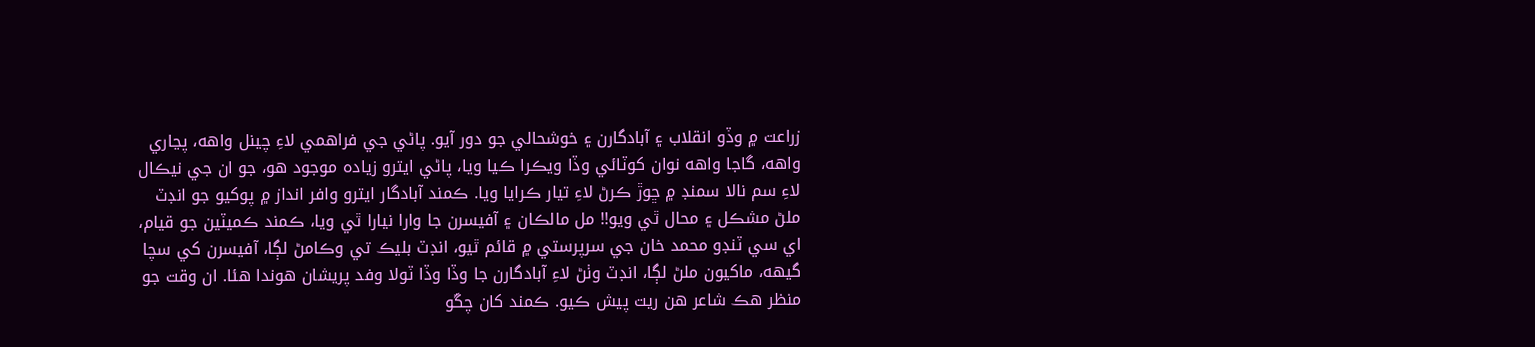زراعت ۾ وڏو انقلاب ۽ آبادگارن ۽ خوشحالي جو دور آيو. پاڻي جي فراهمي لاءِ چينل واهه، پڃاري واهه، گاجا واهه نوان کوٽائي وڏا ويڪرا ڪيا ويا، پاڻي ايترو زياده موجود هو، جو ان جي نيڪال لاءِ سم نالا سمنڊ ۾ ڇوڙ ڪرڻ لاءِ تيار ڪرايا ويا. ڪمند آبادگار ايترو وافر انداز ۾ پوکيو جو انڊٽ ملڻ مشڪل ۽ محال ٿي ويو!! مل مالڪان ۽ آفيسرن جا وارا نيارا ٿي ويا، ڪمند ڪميٽين جو قيام، اي سي ٽنڊو محمد خان جي سرپرستي ۾ قائم ٿيو، انڊٽ بليڪ تي وڪامڻ لڳا، آفيسرن کي سچا گيهه، ماکيون ملڻ لڳا، انڊٽ وٺڻ لاءِ آبادگارن جا وڏا وڏا ٽولا وفد پريشان هوندا هئا. ان وقت جو منظر هڪ شاعر هن ريت پيش ڪيو. ڪمند کان چڱو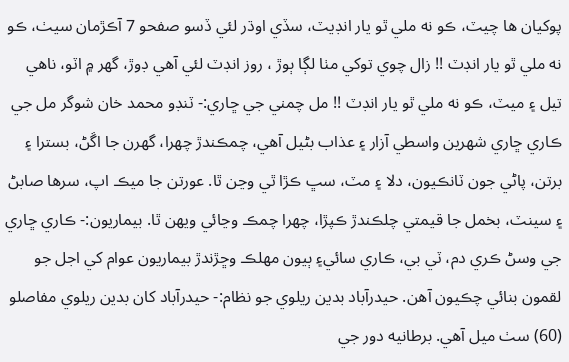پوکيان ها چيٽ، ڪو نه ملي ٿو يار انڊيٽ، سڏي اوڌر لئي ڏسو صفحو 7 آڪڙمان سيٺ، ڪو نه ملي ٿو يار انڊٽ !! زال چوي توکي مٺا لڳا ٻوڙ ، روز انڊٽ لئي آهي ڊوڙ، گهر ۾ اٽو، ناهي تيل ۽ ميٽ، ڪو نه ملي ٿو يار انڊٽ !! مل چمني جي ڇاري:- ٽنڊو محمد خان شوگر مل جي ڪاري ڇاري شهرين واسطي آزار ۽ عذاب بڻيل آهي، چمڪندڙ چهرا، گهرن جا اڱڻ، بسترا ۽ برتن، پاڻي جون ٽانڪيون، دلا ۽ مٽ، سڀ ڪڙا ٿي وڃن ٿا. عورتن جا ميڪ اپ، سرها صابڻ ۽ سينٽ، بخمل جا قيمتي چلڪندڙ ڪپڙا، چهرا چمڪ وڃائي ويهن ٿا. بيماريون:- ڪاري ڇاري جي وسڻ ڪري دم، ٽي بي، ڪاري سائي۽ ٻيون مهلڪ وڇڙندڙ بيماريون عوام کي اجل جو لقمون بنائي چڪيون آهن. حيدرآباد بدين ريلوي جو نظام:- حيدرآباد کان بدين ريلوي مفاصلو (60) سٺ ميل آهي. برطانيه دور جي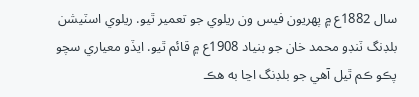سال 1882ع ۾ پهريون فيس ون ريلوي جو تعمير ٿيو. ريلوي اسٽيشن بلڊنگ ٽنڊو محمد خان جو بنياد 1908ع ۾ قائم ٿيو. ايڏو معياري سچو پڪو ڪم ٿيل آهي جو بلڊنگ اڃا به هڪ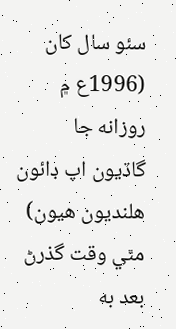سئو سال کان (1996ع ۾ روزانه جا گاڏيون اپ ڊائون هلنديون هيون) مٿي وقت گذرڻ بعد به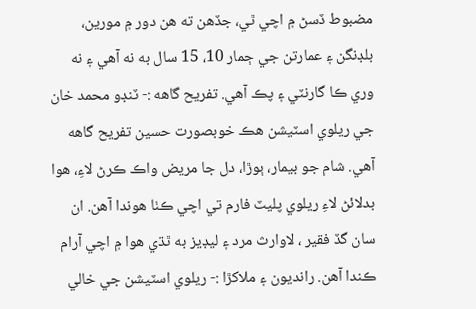مضبوط ڏسڻ ۾ اچي ٿي، جڏهن ته هن دور ۾ مورين، بلڊنگن ۽ عمارتن جي ڄمار 10، 15 سال به نه آهي ۽ نه وري ڪا گارنٽي ۽ پڪ آهي. تفريح گاهه :- ٽنڊو محمد خان جي ريلوي اسٽيشن هڪ خوبصورت حسين تفريح گاهه آهي. شام جو بيمار، ٻوڙا، دل جا مريض واڪ ڪرڻ لاءِ، هوا بدلائڻ لاءِ ريلوي پليٽ فارم تي اچي ڪٺا هوندا آهن. ان سان گڏ فقير ، لاوارث مرد ۽ ليڊيز به ٿڌي هوا ۾ اچي آرام ڪندا آهن. رانديون ۽ ملاکڙا :- ريلوي اسٽيشن جي خالي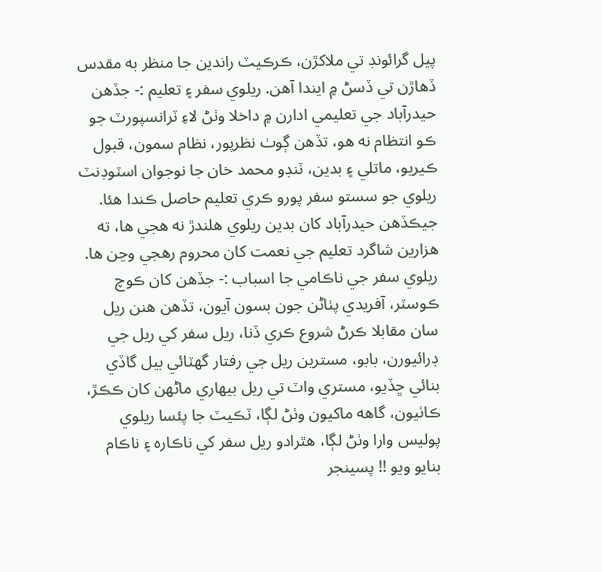پيل گرائونڊ تي ملاکڙن، ڪرڪيٽ راندين جا منظر به مقدس ڏهاڙن تي ڏسڻ ۾ ايندا آهن. ريلوي سفر ۽ تعليم :- جڏهن حيدرآباد جي تعليمي ادارن ۾ داخلا وٺڻ لاءِ ٽرانسپورٽ جو ڪو انتظام نه هو، تڏهن ڳوٺ نظرپور، نظام سمون، قبول ڪيريو، ماتلي ۽ بدين، ٽنڊو محمد خان جا نوجوان اسٽوڊنٽ ريلوي جو سستو سفر پورو ڪري تعليم حاصل ڪندا هئا. جيڪڏهن حيدرآباد کان بدين ريلوي هلندڙ نه هجي ها، ته هزارين شاگرد تعليم جي نعمت کان محروم رهجي وڃن ها. ريلوي سفر جي ناڪامي جا اسباب :- جڏهن کان ڪوچ ڪوسٽر، آفريدي پٺاڻن جون بسون آيون، تڏهن هنن ريل سان مقابلا ڪرڻ شروع ڪري ڏنا، ريل سفر کي ريل جي ڊرائيورن، بابو، مسترين ريل جي رفتار گهٽائي بيل گاڏي بنائي ڇڏيو، مستري واٽ تي ريل بيهاري ماڻهن کان ڪڪڙ، ڪاٺيون، گاهه ماکيون وٺڻ لڳا، ٽڪيٽ جا پئسا ريلوي پوليس وارا وٺڻ لڳا، هٿرادو ريل سفر کي ناڪاره ۽ ناڪام بنايو ويو !! پسينجر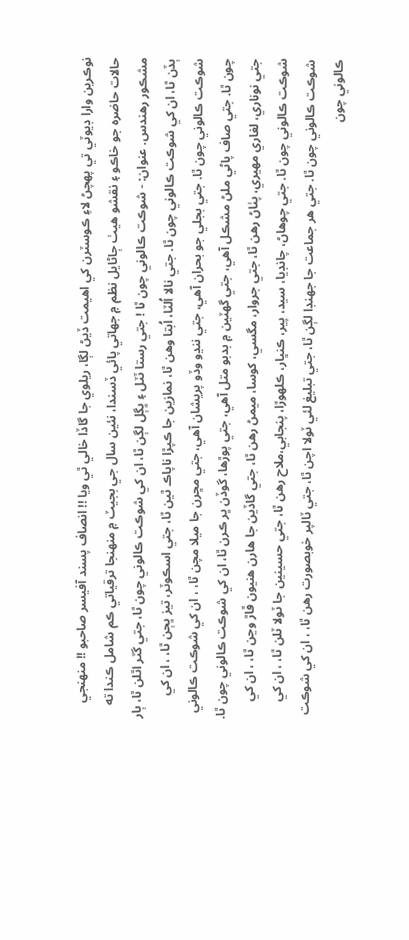نوڪرين وارا ڊيوٽي تي پهچڻ لاءِ ڪوسٽرن کي اهيمت ڏيڻ لڳا، ريلوي جا گاڏا خالي ٿي ويا !! انصاف پسند آفيسر صاحبو !! منهنجي حالات حاضره جو خاڪو ۽ نقشو هيٺ ڄاڻايل نظم ۾ جهاتي پائي ڏسندا، نئين سال جي بجيٽ ۾ منهنجا ترقياتي ڪم شامل ڪندا ته مشڪور رهندس. عنوان: - شوڪت ڪالوني چون ٿا ! جتي رستا ٽٽل ۽ ڀڳل لڳن ٿا، ان کي شوڪت ڪالوني چون ٿا، جتي گٽر اٿلن ٿا، ٻار ٻڏن ٿا، ان کي شوڪت ڪالوني چون ٿا. جتي نالا اُلٽا، اُبتا وهن ٿا، نمازين جا ڪپڙا ناپاڪ ٿين ٿا، جتي اسڪوٽر، تيز ڀڄن ٿا، ، ان کي شوڪت ڪالوني چون ٿا. جتي بجلي جو بحران آهي، جتي ننڍو وڏو پريشان آهي، جتي مڇرن جا ميلا مچن ٿا، ، ان کي شوڪت ڪالوني چون ٿا. جتي صاف پاڻي ملڻ مشڪل آهي، جتي گھٽين ۾ بدبو متل آهي، جتي پوڙها، گوڏن ڀر ڪرن ٿا، ان کي شوڪت ڪالوني چون ٿا. جتي نوناري، لغاري مهيري، پٺاڻ رهن ٿا، جتي جروار، مگسي، کوسا، ميمڻ رهن ٿا، جتي گاڏين جا هارن هنيون ڦاڙ وڃن ٿا، ، ان کي شوڪت ڪالوني چون ٿا. جتي چوهاڻ، چانڊيا، سيد، پير، ڪنڀار، ڪلهوڙا، پنجابي،ملاح رهن ٿا، جتي حسينين جا ٽولا ٽلن ٿا، ، ان کي شوڪت ڪالوني چون ٿا. جتي هر جماعت جا جهنڊا لڳن ٿا، جتي تبليغ لئي ٽولا اچن ٿا، جتي ٽالپر خوبصورت رهن ٿا، ، ان کي شوڪت ڪالوني چون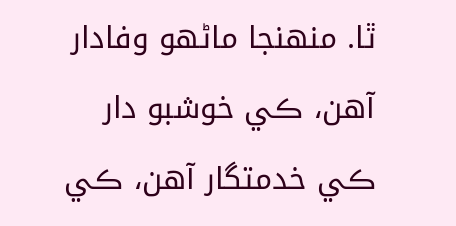ٿا. منهنجا ماڻهو وفادار آهن، ڪي خوشبو دار ڪي خدمتگار آهن، ڪي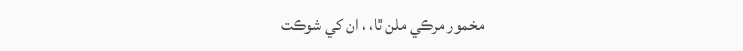مخمور مرڪي ملن ٿا، ، ان کي شوڪت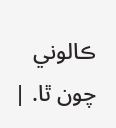ڪالوني چون ٿا. |